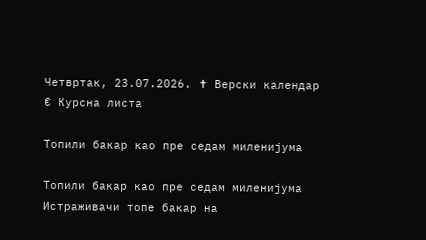Четвртак, 23.07.2026. ✝ Верски календар € Курсна листа

Топили бакар као пре седам миленијума

Топили бакар као пре седам миленијума
Истраживачи топе бакар на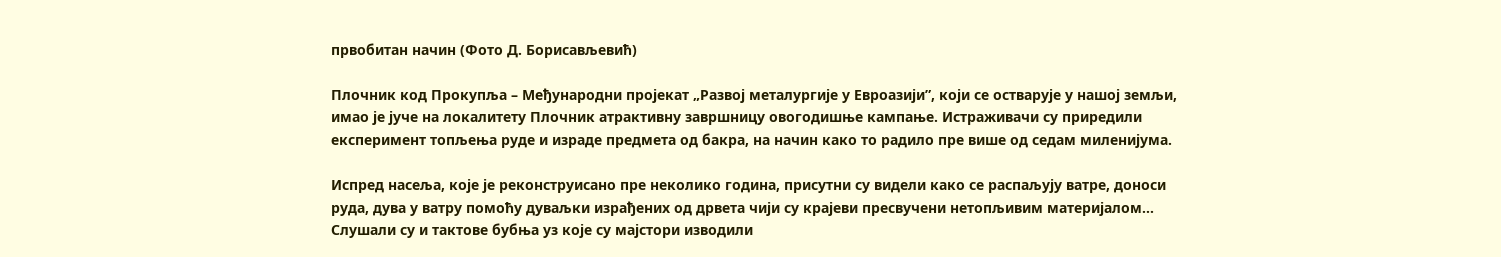првобитан начин (Фото Д. Борисављевић)

Плочник код Прокупља – Међународни пројекат „Развој металургије у Евроазији”, који се остварује у нашој земљи, имао је јуче на локалитету Плочник атрактивну завршницу овогодишње кампање. Истраживачи су приредили експеримент топљења руде и израде предмета од бакра, на начин како то радило пре више од седам миленијума.

Испред насеља, које је реконструисано пре неколико година, присутни су видели како се распаљују ватре, доноси руда, дува у ватру помоћу дуваљки израђених од дрвета чији су крајеви пресвучени нетопљивим материјалом... Слушали су и тактове бубња уз које су мајстори изводили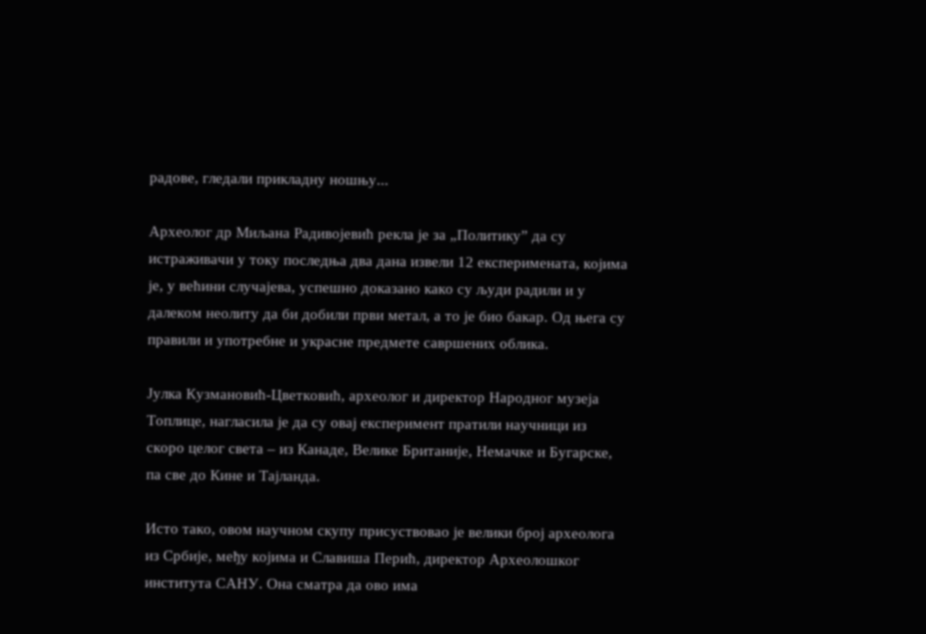радове, гледали прикладну ношњу...

Археолог др Миљана Радивојевић рекла је за „Политику” да су истраживачи у току последња два дана извели 12 експеримената, којима је, у већини случајева, успешно доказано како су људи радили и у далеком неолиту да би добили први метал, а то је био бакар. Од њега су правили и употребне и украсне предмете савршених облика.

Јулка Кузмановић-Цветковић, археолог и директор Народног музеја Топлице, нагласила је да су овај експеримент пратили научници из скоро целог света – из Канаде, Велике Британије, Немачке и Бугарске, па све до Кине и Тајланда.

Исто тако, овом научном скупу присуствовао је велики број археолога из Србије, међу којима и Славиша Перић, директор Археолошког института САНУ. Она сматра да ово има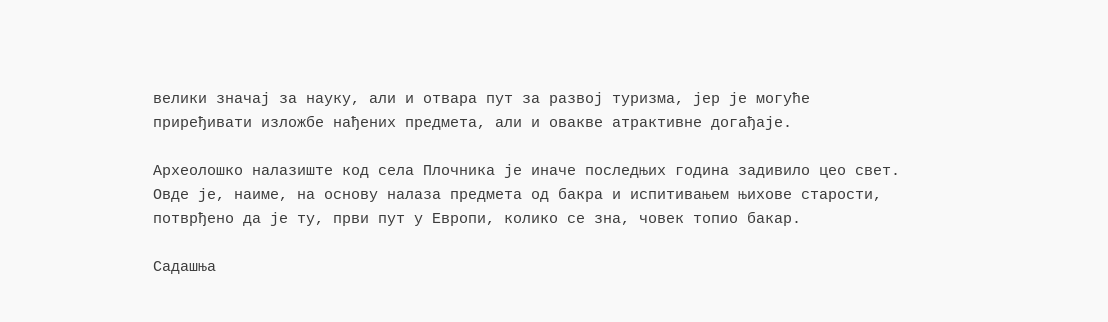велики значај за науку, али и отвара пут за развој туризма, јер је могуће приређивати изложбе нађених предмета, али и овакве атрактивне догађаје.

Археолошко налазиште код села Плочника је иначе последњих година задивило цео свет. Овде је, наиме, на основу налаза предмета од бакра и испитивањем њихове старости, потврђено да је ту, први пут у Европи, колико се зна, човек топио бакар.

Садашња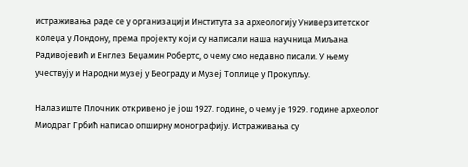истраживања раде се у организацији Института за археологију Универзитетског колеџа у Лондону, према пројекту који су написали наша научница Миљана Радивојевић и Енглез Беџамин Робертс, о чему смо недавно писали. У њему учествују и Народни музеј у Београду и Музеј Топлице у Прокупљу.

Налазиште Плочник откривено је још 1927. године, о чему је 1929. године археолог Миодраг Грбић написао опширну монографију. Истраживања су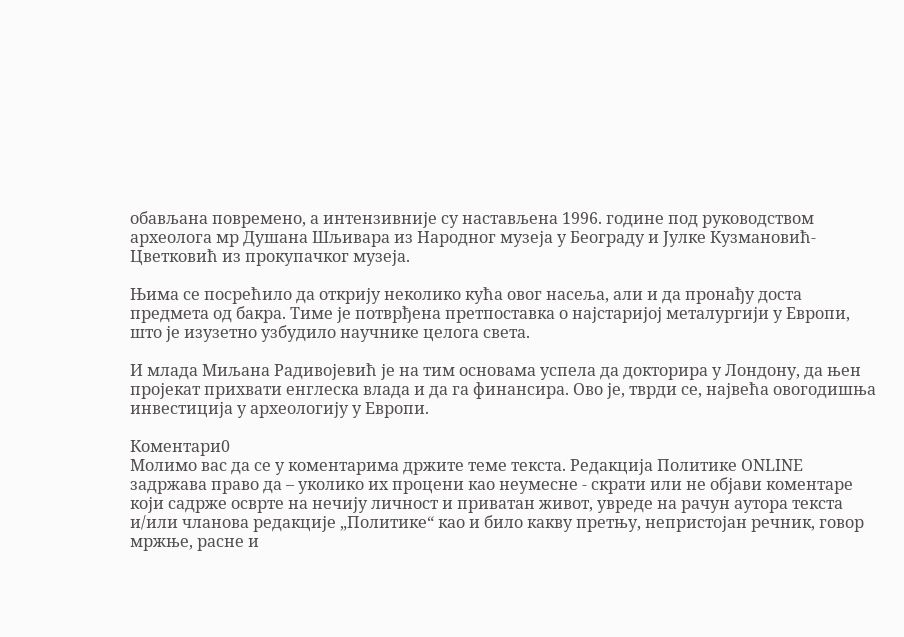обављана повремено, а интензивније су настављена 1996. године под руководством археолога мр Душана Шљивара из Народног музеја у Београду и Јулке Кузмановић-Цветковић из прокупачког музеја.

Њима се посрећило да открију неколико кућа овог насеља, али и да пронађу доста предмета од бакра. Тиме је потврђена претпоставка о најстаријој металургији у Европи, што је изузетно узбудило научнике целога света.

И млада Миљана Радивојевић је на тим основама успела да докторира у Лондону, да њен пројекат прихвати енглеска влада и да га финансира. Ово је, тврди се, највећа овогодишња инвестиција у археологију у Европи.

Коментари0
Молимо вас да се у коментарима држите теме текста. Редакција Политике ONLINE задржава право да – уколико их процени као неумесне - скрати или не објави коментаре који садрже осврте на нечију личност и приватан живот, увреде на рачун аутора текста и/или чланова редакције „Политике“ као и било какву претњу, непристојан речник, говор мржње, расне и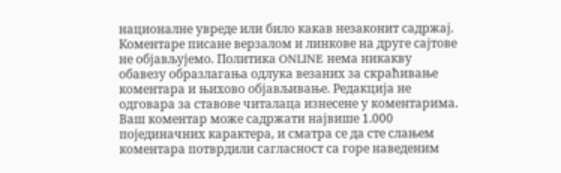националне увреде или било какав незаконит садржај. Коментаре писане верзалом и линкове на друге сајтове не објављујемо. Политика ONLINE нема никакву обавезу образлагања одлука везаних за скраћивање коментара и њихово објављивање. Редакција не одговара за ставове читалаца изнесене у коментарима. Ваш коментар може садржати највише 1.000 појединачних карактера, и сматра се да сте слањем коментара потврдили сагласност са горе наведеним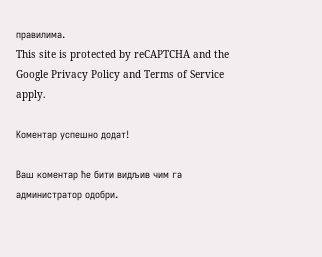правилима.
This site is protected by reCAPTCHA and the Google Privacy Policy and Terms of Service apply.

Комeнтар успeшно додат!

Ваш комeнтар ћe бити видљив чим га администратор одобри.